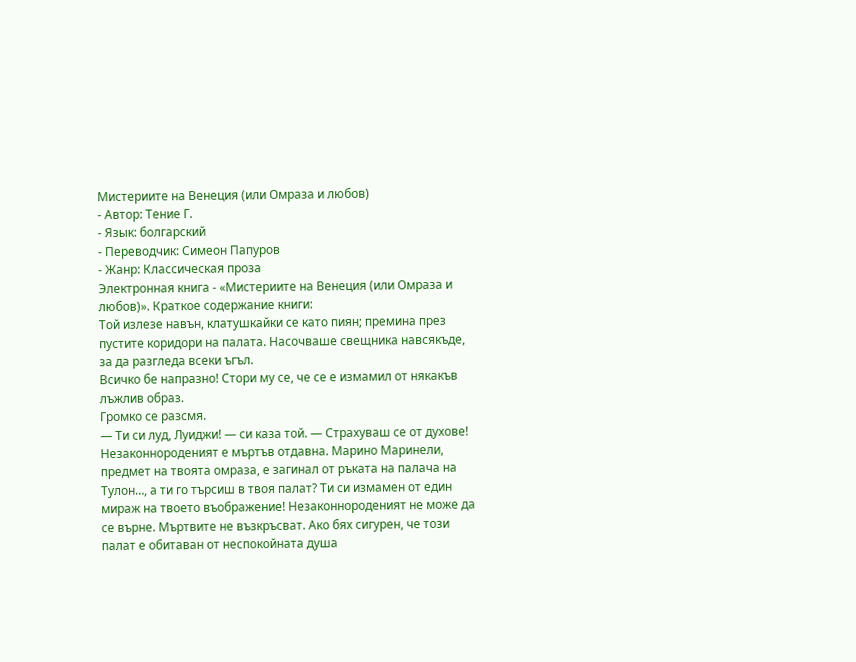Мистериите на Венеция (или Омраза и любов)
- Автор: Тение Г.
- Язык: болгарский
- Переводчик: Симеон Папуров
- Жанр: Классическая проза
Электронная книга - «Мистериите на Венеция (или Омраза и любов)». Краткое содержание книги:
Той излезе навън, клатушкайки се като пиян; премина през пустите коридори на палата. Насочваше свещника навсякъде, за да разгледа всеки ъгъл.
Всичко бе напразно! Стори му се, че се е измамил от някакъв лъжлив образ.
Громко се разсмя.
— Ти си луд, Луиджи! — си каза той. — Страхуваш се от духове! Незаконнороденият е мъртъв отдавна. Марино Маринели, предмет на твоята омраза, е загинал от ръката на палача на Тулон…, а ти го търсиш в твоя палат? Ти си измамен от един мираж на твоето въображение! Незаконнороденият не може да се върне. Мъртвите не възкръсват. Ако бях сигурен, че този палат е обитаван от неспокойната душа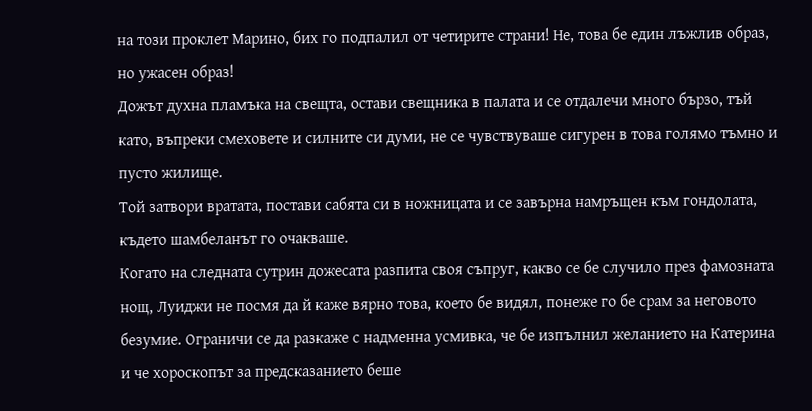на този проклет Марино, бих го подпалил от четирите страни! Не, това бе един лъжлив образ, но ужасен образ!
Дожът духна пламъка на свещта, остави свещника в палата и се отдалечи много бързо, тъй като, въпреки смеховете и силните си думи, не се чувствуваше сигурен в това голямо тъмно и пусто жилище.
Той затвори вратата, постави сабята си в ножницата и се завърна намръщен към гондолата, където шамбеланът го очакваше.
Когато на следната сутрин дожесата разпита своя съпруг, какво се бе случило през фамозната нощ, Луиджи не посмя да й каже вярно това, което бе видял, понеже го бе срам за неговото безумие. Ограничи се да разкаже с надменна усмивка, че бе изпълнил желанието на Катерина и че хороскопът за предсказанието беше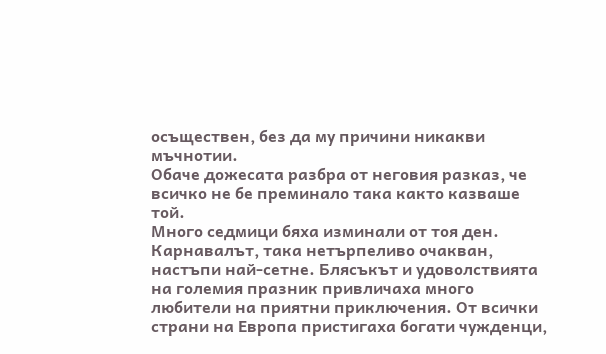осъществен, без да му причини никакви мъчнотии.
Обаче дожесата разбра от неговия разказ, че всичко не бе преминало така както казваше той.
Много седмици бяха изминали от тоя ден. Карнавалът, така нетърпеливо очакван, настъпи най-сетне. Блясъкът и удоволствията на големия празник привличаха много любители на приятни приключения. От всички страни на Европа пристигаха богати чужденци,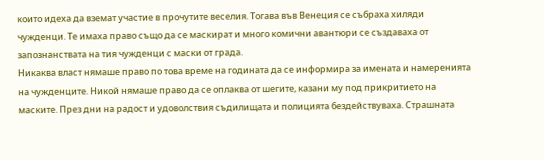които идеха да вземат участие в прочутите веселия. Тогава във Венеция се събраха хиляди чужденци. Те имаха право също да се маскират и много комични авантюри се създаваха от запознанствата на тия чужденци с маски от града.
Никаква власт нямаше право по това време на годината да се информира за имената и намеренията на чужденците. Никой нямаше право да се оплаква от шегите, казани му под прикритието на маските. През дни на радост и удоволствия съдилищата и полицията бездействуваха. Страшната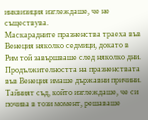инквизиция изглеждаше, че не съществува.
Маскарадните празненства траеха във Венеция няколко седмици, докато в Рим той завършваше след няколко дни. Продължителността на празненствата във Венеция имаше държавни причини. Тайният съд, който изглеждаше, че си почива в този момент, решаваше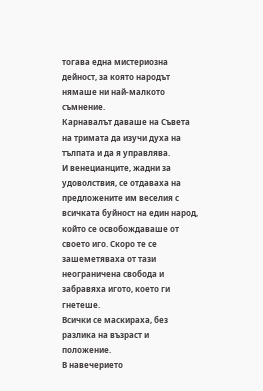тогава една мистериозна дейност, за която народът нямаше ни най-малкото съмнение.
Карнавалът даваше на Съвета на тримата да изучи духа на тълпата и да я управлява.
И венецианците, жадни за удоволствия, се отдаваха на предложените им веселия с всичката буйност на един народ, който се освобождаваше от своето иго. Скоро те се зашеметяваха от тази неограничена свобода и забравяха игото, което ги гнетеше.
Всички се маскираха, без разлика на възраст и положение.
В навечерието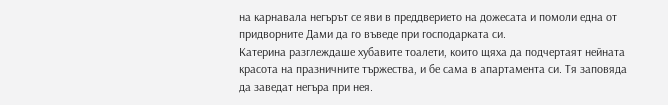на карнавала негърът се яви в преддверието на дожесата и помоли една от придворните Дами да го въведе при господарката си.
Катерина разглеждаше хубавите тоалети, които щяха да подчертаят нейната красота на празничните тържества, и бе сама в апартамента си. Тя заповяда да заведат негъра при нея.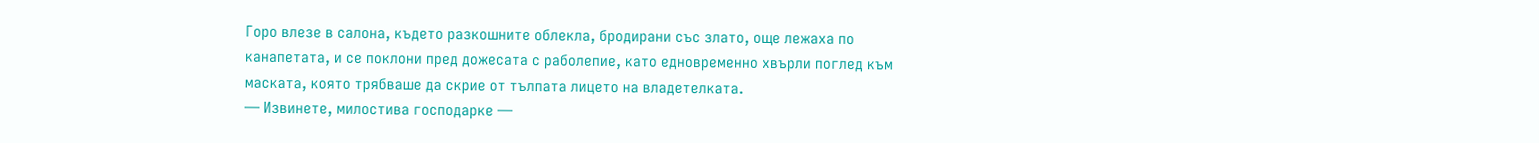Горо влезе в салона, където разкошните облекла, бродирани със злато, още лежаха по канапетата, и се поклони пред дожесата с раболепие, като едновременно хвърли поглед към маската, която трябваше да скрие от тълпата лицето на владетелката.
— Извинете, милостива господарке —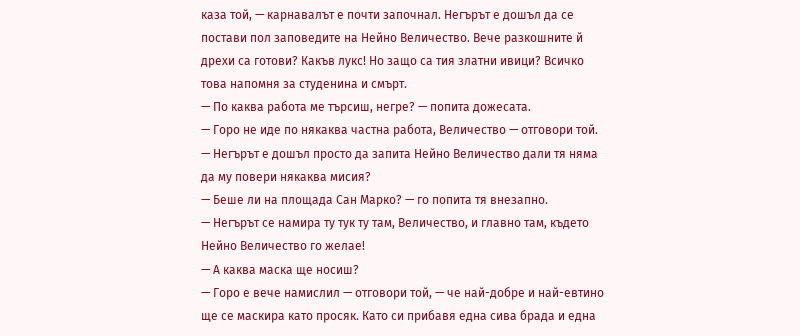каза той, — карнавалът е почти започнал. Негърът е дошъл да се постави пол заповедите на Нейно Величество. Вече разкошните й дрехи са готови? Какъв лукс! Но защо са тия златни ивици? Всичко това напомня за студенина и смърт.
— По каква работа ме търсиш, негре? — попита дожесата.
— Горо не иде по някаква частна работа, Величество — отговори той. — Негърът е дошъл просто да запита Нейно Величество дали тя няма да му повери някаква мисия?
— Беше ли на площада Сан Марко? — го попита тя внезапно.
— Негърът се намира ту тук ту там, Величество, и главно там, където Нейно Величество го желае!
— А каква маска ще носиш?
— Горо е вече намислил — отговори той, — че най-добре и най-евтино ще се маскира като просяк. Като си прибавя една сива брада и една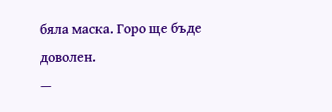бяла маска. Горо ще бъде доволен.
—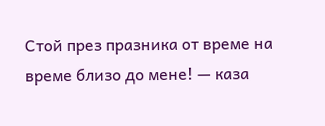Стой през празника от време на време близо до мене! — каза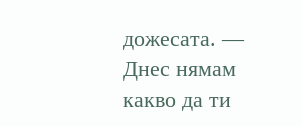дожесата. — Днес нямам какво да ти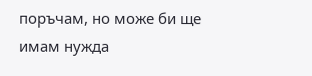поръчам, но може би ще имам нужда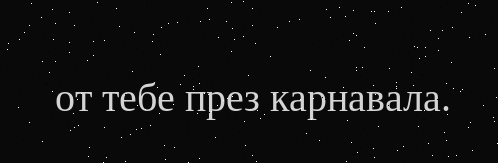от тебе през карнавала.